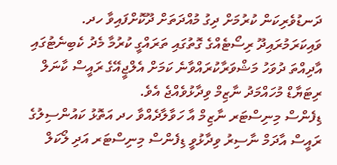ދަނޑުވެރިކަން ކުރުމަށް ދިގު މުއްދަތަށް ދޫކޮށްފައިވާ ހދ. ވައިކަރަމުރައިދޫ ރިސޯޓެއްގެ ގޮތުގައި ތަރައްގީ ކުރުމާ މެދު ކެބިނެޓުގައި އާދިއްތަ ދުވަހު މަޝްވަރާކުރައްވާނެ ކަމަށް އެލްޖީއޭގެ ރައީސް ކާނަލް ރިޓަޔާޑް މުހައްމަދު ނާޒިމް ވިދާޅުވެއްޖެ އެވެ.
ޑިފެންސް މިނިސްޓަރ ނާޒިމް އާ ހަވާލާދެއްވާ ހދ އަތޮޅު ކައުންސިލުގެ ރައީސް އާދަމް ނާސިރު ވިދާޅުވީ ޑިފެންސް މިނިސްޓަރ އަދި ލޯކަލް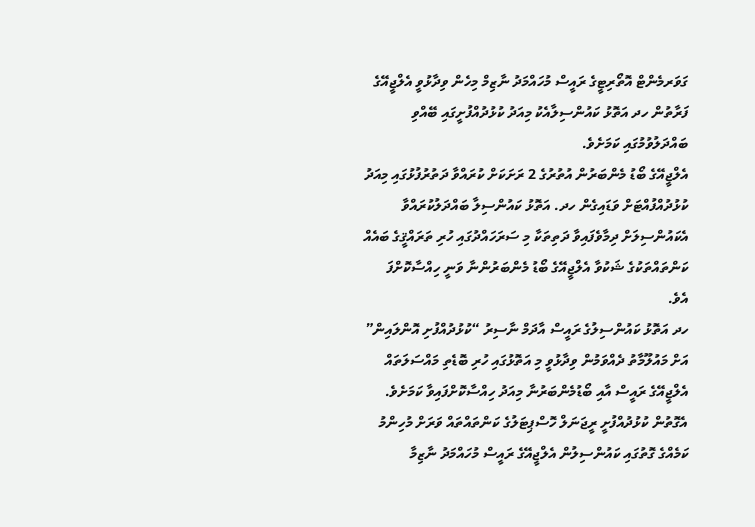ގަވަރމެންޓް އޮތޯރިޓީގެ ރައީސް މުހައްމަދު ނާޒިމް މިހެން ވިދާޅުވީ އެލްޖީއޭގެ ފަރާތުން ހދ އަތޮޅު ކައުންސިލާއެކު މިއަދު ކުޅުދުއްފުށީގައި ބޭއްވި ބައްދަލުވުމުގައި ކަމަށެވެ.
އެލްޖީއޭގެ ބޯޑު މެންބަރުން އުތުރުގެ 2 ރަށަކަށް ކުރައްވާ ދަތުރުފުޅުގައި މިއަދު ކުޅުދުއްފުއްޓަށް ވަޑައިގެން ހދ. އަތޮޅު ކައުންސިލާ ބައްދަލުކުރައްވާ އެކައުންސިލަށް ދިމާވެފައިވާ ދަތިތަކާ މި ސަރަހައްދުގައި ހުރި ތަރައްޤީގެ ބައެއް ކަންތައްތަކުގެ ޝަކުވާ އެލްޖީއޭގެ ބޯޑު މެންބަރުންނާ ވަނީ ހިއްސާކޮށްފަ އެވެ.
ހދ އަތޮޅު ކައުންސިލުގެ ރައީސް އާދަމް ނާސިރު “ކުޅުދުއްފުށި އޮންލައިން” އަށް މައުލޫމާތު ދެއްވަމުން ވިދާޅުވީ މި އަތޮޅުގައި ހުރި ބޮޑެތި މައްސަލަތައް އެލްޖީއޭގެ ރައީސް އާއި ބޯޑުމެންބަރުނާ މިއަދު ހިއްސާކޮށްފައިވާ ކަމަށެވެ. އެގޮތުން ކުޅުދުއްފުށީ ރީޖަނަލް ހޮސްޕިޓަލުގެ ކަންތައްތައް ވަރަށް މުހިންމު ކަމެއްގެ ގޮތުގައި ކައުންސިލުން އެލްޖީއޭގެ ރައީސް މުހައްމަދު ނާޒިމާ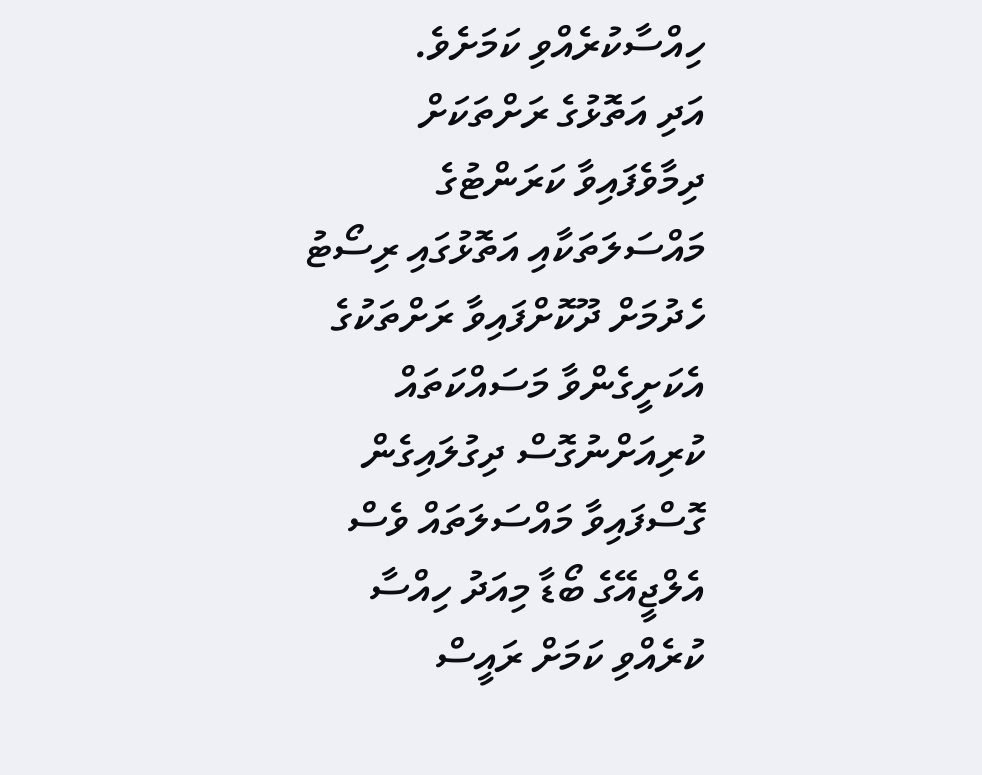ހިއްސާކުރެއްވި ކަމަށެވެ.
އަދި އަތޮޅުގެ ރަށްތަކަށް ދިމާވެފައިވާ ކަރަންޓުގެ މައްސަލަތަކާއި އަތޮޅުގައި ރިސޯޓު ހެދުމަށް ދޫކޮށްފައިވާ ރަށްތަކުގެ އެކަށީގެންވާ މަސައްކަތައް ކުރިއަށްނުގޮސް ދިގުލައިގެން ގޮސްފައިވާ މައްސަލަތައް ވެސް އެލްޖީއޭގެ ބޯޑާ މިއަދު ހިއްސާ ކުރެއްވި ކަމަށް ރައީސް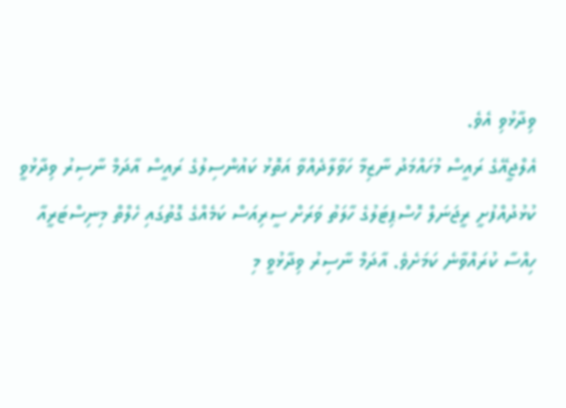ވިދާޅުވި އެވެ.
އެލްޖީއޭގެ ރައީސް މުހައްމަދު ނާޒިމާ ހަވާލާދެއްވާ އަތޮޅު ކައުންސިލުގެ ރައީސް އާދަމް ނާސިރު ވިދާޅުވީ ކުޅުދުއްފުށީ ރީޖަނަލް ހޮސްޕިޓަލުގެ ހާލަތު ވަރަށް ސީރިއަސް ކަމެއްގެ ގޮތުގައި ހެލްތް މިނިސްޓަރީއާ ހިއްސާ ކުރައްވާނެ ކަމަށެވެ. އާދަމް ނާސިރު ވިދާޅުވީ މި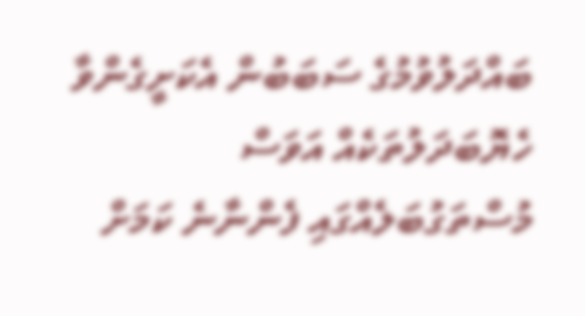ބައްދަލުވުމުގެ ސަބަބުން އެކަށީގެންވާ ހެޔޮބަދަލުތަކެއް އަވަސް މުސްތަގުބަލެއްގައި ފެންނާނެ ކަމަށް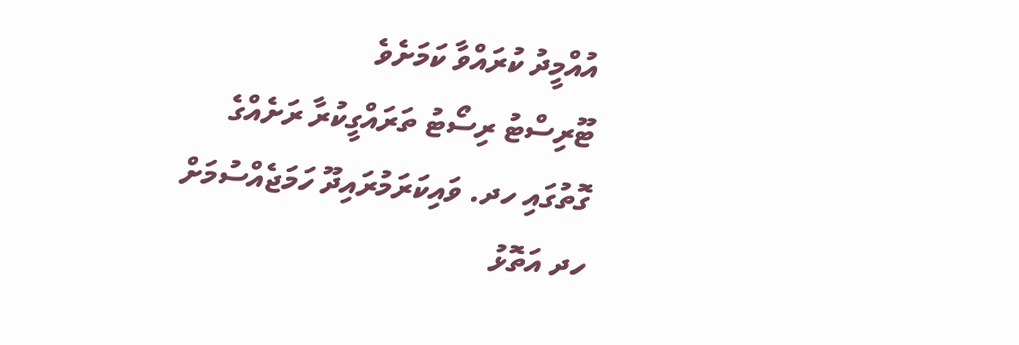އުއްމީދު ކުރައްވާ ކަމަށެވެ
ޓޫރިސްޓު ރިސޯޓު ތަރައްގީކުރާ ރަށެއްގެ ގޮތުގައި ހދ. ވައިކަރަމުރައިދޫ ހަމަޖެއްސުމަށް ހދ އަތޮޅު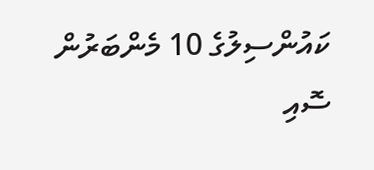ކައުންސިލުގެ 10 މެންބަރުން ސޮއި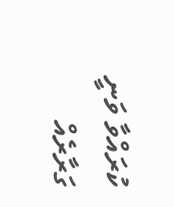ކުރައްވާ ވަނީ ގަރާރެއް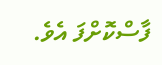ފާސްކޮށްފަ އެވެ.